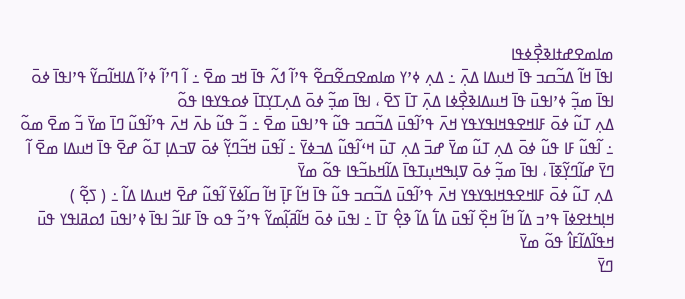ߘߊߘߐߝߙߊߢߐ߲߯ߦߟߊ
ߊߟߊ߫ ߞߊ߬ ߡߏ߬ߛߏ ߟߊ߫ ߞߎߡߊ ߡߍ߲߫ ߸ ߡߍ߲ ߦߴߌ ߘߊߘߐߛߐ߬ߛߐ߬ ߟߴߊ߬ ߗߍ߬ ߟߊ߫ ߞߏ ߘߐ߫ ߸ ߊ߬ ߣߴߊ߬ ߦߴߊ߬ ߡߊߞߊ߬ߛߌ߬ ߟߴߊߟߊ߫ ߦߋ߫ ߊߟߊ߫ ߘߏ߲߬ ߦߴߊߟߎ߫ ߟߊ߫ ߞߎߡߊߢߐ߲߯ߦߊ ߡߍ߲߫ ߠߊ߫ ߖߐ߫ ، ߊߟߊ߫ ߘߏ߲߬ ߦߋ߫ ߡߍ߲ߠߌ߲ߠߊ߫ ߦߋߟߌߟߊ ߟߋ߬
ߡߍ߲ ߠߎ߬ ߦߋ߫ ߓߊߞߐߟߞߊߟߌߟߌ ߞߍ߫ ߟߴߊ߬ߟߎ߫ ߡߏ߬ߛߏ ߟߎ߬ ߟߴߊߟߎ߫ ߘߐ߫ ߸ ߏ߬ ߟߎ߬ ߕߍ߫ ߞߍ߫ ߟߴߊ߬ߟߎ߬ ߣߊ߫ ߘߌ߫ ߏ߬ ߘߐ߫ ߘߋ߬ ߸ ߊ߬ߟߎ߬ ߓߊ ߟߎ߬ ߦߋ߫ ߡߍ߲ ߠߎ߬ ߘߌ߫ ߝߏ߫ ߡߍ߲ ߠߎ߫ ߞߵߊ߬ߟߎ߬ ߡߏߦߌ߫ ߸ ߊ߬ߟߎ߫ ߞߏ߬ߣߌ߲߬ ߦߋ߫ ߜߏߡߊ߲ ߠߋ߬ ߝߐ߫ ߟߊ߫ ߞߎߡߊ ߘߐ߫ ߊ߬ ߣߌ߫ ߝߊ߬ߣߌ߲߬ߧߊ߫ ، ߊߟߊ߫ ߘߏ߲߬ ߦߋ߫ ߜߊ߲ߒߞߎ߲ߠߟߊ߫ ߡߊ߬ߞߕߏ߬ߟߊ ߟߋ߬ ߘߌ߫
ߡߍ߲ ߠߎ߬ ߦߋ߫ ߓߊߞߐߟߞߊߟߌߟߌ ߞߍ߫ ߟߴߊ߬ߟߎ߫ ߡߏ߬ߛߏ ߟߎ߬ ߟߊ߫ ߞߊ߬ ߓߊ߲߫ ߞߊ߬ ߛߊ߬ߦߌ߫ ߊ߬ߟߎ߬ ߝߐ߫ ߞߎߡߊ ߡߊ߬ ߸ ( ߖߐ߲߬ ) ߞߊ߲ߤߙߐߦߊ߫ ߟߴߏ ߡߊ߬ ߞߊ߬ ߞߐ߲߰ ߊ߬ߟߎ߫ ߡߊ߱ ߡߊ߬ ߢߐ߲߮ ߠߊ߫ ߸ ߊߟߎ߫ ߦߋ߫ ߞߊ߬ߥߊ߲߬ߘߌ߬ ߟߴߏ߬ ߟߋ ߟߊ߫ ߓߊߏ߬ ߊߟߊ߫ ߦߴߊߟߎ߫ ߗߋߥߊߟߌ ߟߎ߫ ߞߟߊ߬ߡߊ߬ߓߊ߮ ߟߋ߬ ߘߌ߫
ߣߌ߫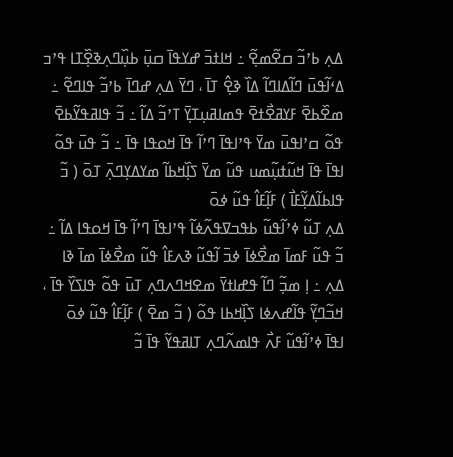ߡߍ߲ ߕߴߏ߬ ߛߐ߬ߘߐ߲߬ ߸ ߞߊߙߏ߫ ߝߌߟߊ߫ ߛߎ߲߫ ߕߎ߲߰ߣߍ߲ߢߐ߲߰ߠߊ ߟߴߏ ߡߵߊ߬ߟߎ߫ ߣߊ߬ߡߊߣߊ߬ ߡߊ߰ ߢߐ߲߮ ߠߊ߫ ، ߣߌ߫ ߡߍ߲ ߝߣߊ߫ ߕߴߏ߬ ߟߊߣߐ߬ ߸ ߘߐ߰ߕߐ߫ ߓߌߥߐ߯ߙߐ߫ ߟߘߊߥߎ߲ߠߌ߲߫ ߠߴߏ߬ ߡߊ߬ ߸ ߏ߬ ߟߊߥߟߌ߬ߕߐ߫ ߟߋ߬ ߛߴߊߟߎ߫ ߘߌ߫ ߟߴߊߟߊ߫ ߣߴߊ߬ ߟߊ߫ ߞߋߟߊ ߟߊ߫ ߸ ߏ߬ ߟߎ߫ ߟߋ߬ ߊߟߊ߫ ߟߊ߫ ߞߎ߬ߙߎ߲߬ߘߎ ߟߎ߬ ߘߌ߫ ߖߊ߲߰ߞߕߊ߬ ߘߌߡߌ߲ߣߍ߲߫ ߠߋ߫ ( ߏ߬ ߟߊߕߊ߬ߡߌ߲߬ߓߊ߯ ) ߓߊ߲߬ߓߊ߮ ߟߎ߬ ߦߋ߫
ߡߍ߲ ߠߎ߬ ߦߴߊ߬ߟߎ߬ ߕߟߏߜߟߍ߬ߦߊ߬ ߟߴߊߟߊ߫ ߣߴߊ߬ ߟߊ߫ ߞߋߟߊ ߡߊ߬ ߸ ߏ߬ ߟߎ߬ ߓߘߊ߫ ߘߐ߯ߦߊ߫ ߦߏ߫ ߊ߬ߟߎ߬ ߢߍߓߊ߮ ߟߎ߬ ߘߐ߯ߦߊ߫ ߘߊ߫ ߢߊ ߡߍ߲ ߸ ߊ߲ ߘߏ߲߬ ߣߊ߬ ߟߝߊߙߌ߫ ߘߐߞߣߍߣߍ߲ ߠߎ߫ ߟߋ߬ ߟߊߖߌ߰ ߟߊ߫ ، ߞߏ߬ߣߌ߲߬ ߟߊ߬ߝߍߦߊ ߖߊ߲߰ߞߕߊ ߟߋ߬ ( ߏ߬ ߘߐ߫ ) ߓߊ߲߬ߓߊ߮ ߟߎ߬ ߦߋ߫
ߊߟߊ߫ ߦߴߊ߬ߟߎ߬ ߓߍ߯ ߟߊߘߍ߬ߣߍ߲ ߠߊߥߟߌ߬ ߟߊ߫ ߏ߬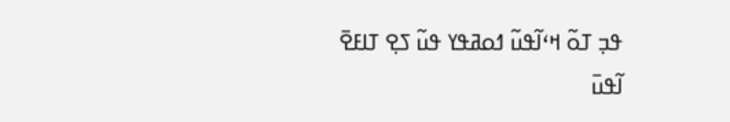ߟߏ߲ ߠߋ߬ ߞߵߊ߬ߟߎ߬ ߗߋߥߟߌ ߟߎ߬ ߖߐ߲ ߠߊߓߐ߫ ߊ߬ߟߎ߫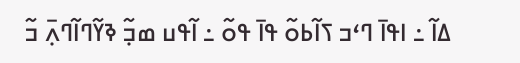ߡߊ߬ ߸ ߊߟߊ߫ ߣߵߏ ߖߊ߬ߕߋ߬ ߟߊ߫ ߟߋ߬ ߸ ߊ߬ߟߎ ߘߏ߲߬ ߢߌ߬ߣߊ߬ߣߍ߲߫ ߏ߬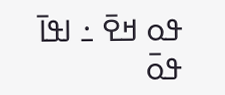ߟߋ ߞߐ߫ ߸ ߊߟߊ߫ ߟߋ߫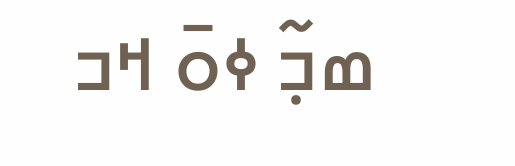ߘߏ߲߬ ߦߋ߫ ߞߏ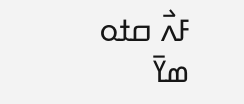ߓߍ߯ ߛߙߋ ߘߌ߫